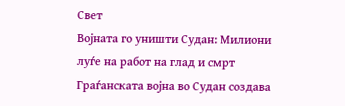Свет
Војната го уништи Судан: Милиони луѓе на работ на глад и смрт
Граѓанската војна во Судан создава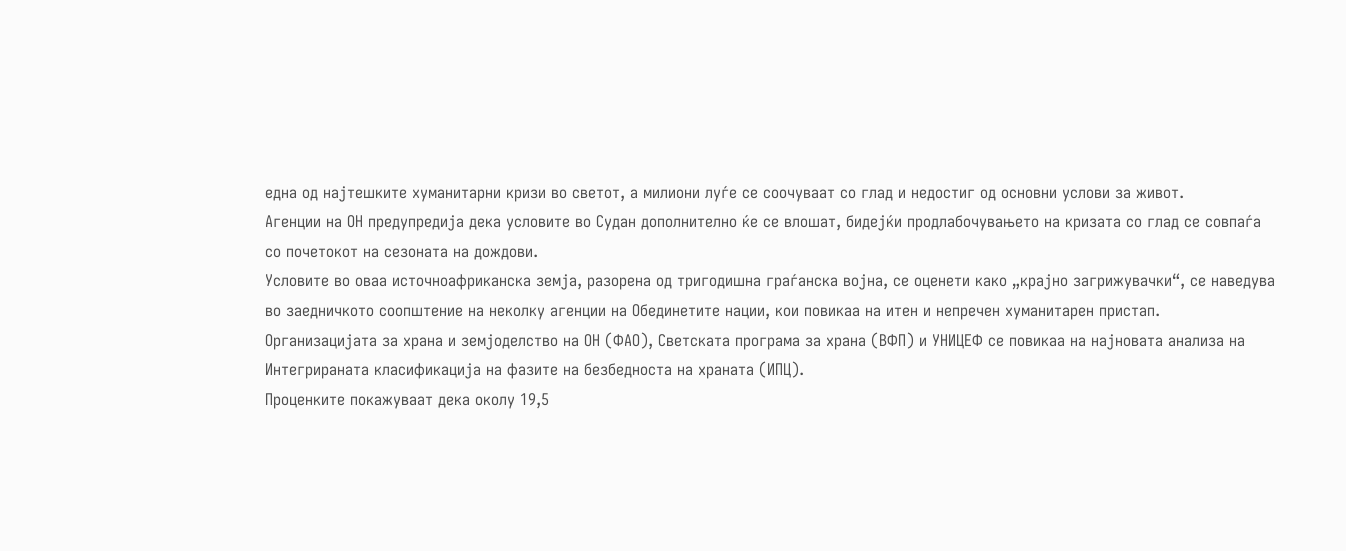една од најтешките хуманитарни кризи во светот, а милиони луѓе се соочуваат со глад и недостиг од основни услови за живот.
Агенции на ОН предупредија дека условите во Судан дополнително ќе се влошат, бидејќи продлабочувањето на кризата со глад се совпаѓа со почетокот на сезоната на дождови.
Условите во оваа источноафриканска земја, разорена од тригодишна граѓанска војна, се оценети како „крајно загрижувачки“, се наведува во заедничкото соопштение на неколку агенции на Обединетите нации, кои повикаа на итен и непречен хуманитарен пристап.
Организацијата за храна и земјоделство на ОН (ФАО), Светската програма за храна (ВФП) и УНИЦЕФ се повикаа на најновата анализа на Интегрираната класификација на фазите на безбедноста на храната (ИПЦ).
Проценките покажуваат дека околу 19,5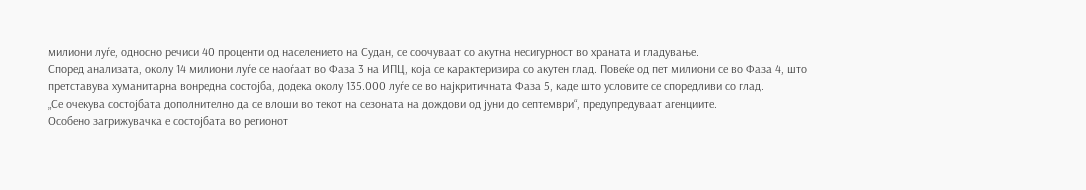милиони луѓе, односно речиси 40 проценти од населението на Судан, се соочуваат со акутна несигурност во храната и гладување.
Според анализата, околу 14 милиони луѓе се наоѓаат во Фаза 3 на ИПЦ, која се карактеризира со акутен глад. Повеќе од пет милиони се во Фаза 4, што претставува хуманитарна вонредна состојба, додека околу 135.000 луѓе се во најкритичната Фаза 5, каде што условите се споредливи со глад.
„Се очекува состојбата дополнително да се влоши во текот на сезоната на дождови од јуни до септември“, предупредуваат агенциите.
Особено загрижувачка е состојбата во регионот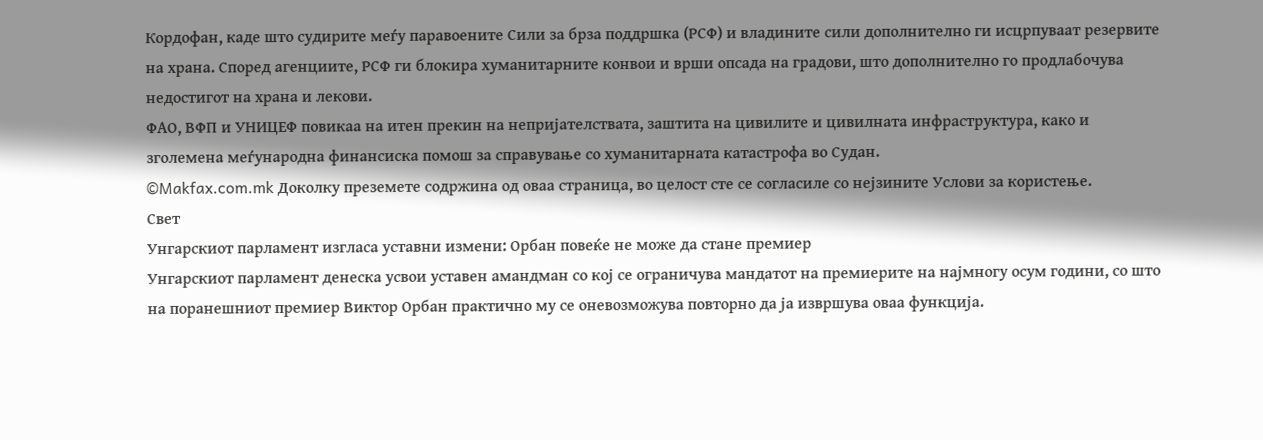Кордофан, каде што судирите меѓу паравоените Сили за брза поддршка (РСФ) и владините сили дополнително ги исцрпуваат резервите на храна. Според агенциите, РСФ ги блокира хуманитарните конвои и врши опсада на градови, што дополнително го продлабочува недостигот на храна и лекови.
ФАО, ВФП и УНИЦЕФ повикаа на итен прекин на непријателствата, заштита на цивилите и цивилната инфраструктура, како и зголемена меѓународна финансиска помош за справување со хуманитарната катастрофа во Судан.
©Makfax.com.mk Доколку преземете содржина од оваа страница, во целост сте се согласиле со нејзините Услови за користење.
Свет
Унгарскиот парламент изгласа уставни измени: Орбан повеќе не може да стане премиер
Унгарскиот парламент денеска усвои уставен амандман со кој се ограничува мандатот на премиерите на најмногу осум години, со што на поранешниот премиер Виктор Орбан практично му се оневозможува повторно да ја извршува оваа функција.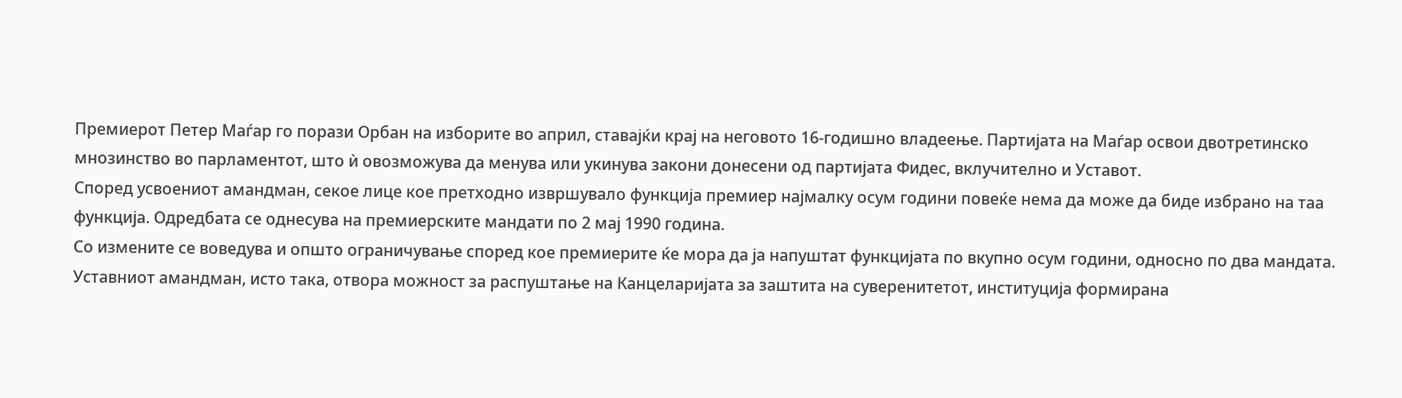Премиерот Петер Маѓар го порази Орбан на изборите во април, ставајќи крај на неговото 16-годишно владеење. Партијата на Маѓар освои двотретинско мнозинство во парламентот, што ѝ овозможува да менува или укинува закони донесени од партијата Фидес, вклучително и Уставот.
Според усвоениот амандман, секое лице кое претходно извршувало функција премиер најмалку осум години повеќе нема да може да биде избрано на таа функција. Одредбата се однесува на премиерските мандати по 2 мај 1990 година.
Со измените се воведува и општо ограничување според кое премиерите ќе мора да ја напуштат функцијата по вкупно осум години, односно по два мандата.
Уставниот амандман, исто така, отвора можност за распуштање на Канцеларијата за заштита на суверенитетот, институција формирана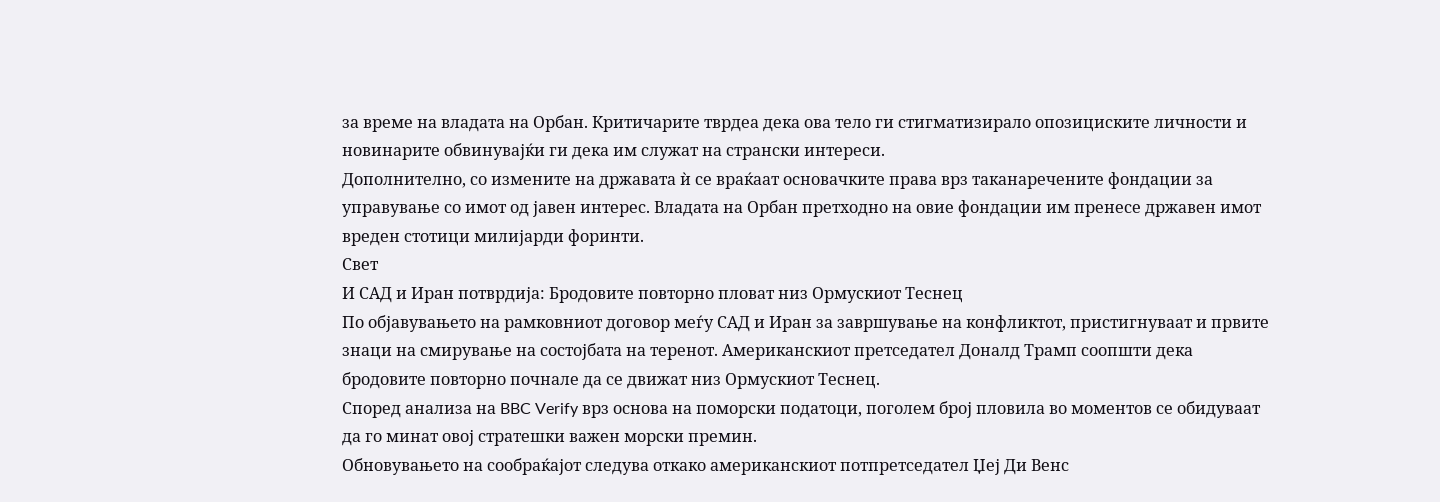за време на владата на Орбан. Критичарите тврдеа дека ова тело ги стигматизирало опозициските личности и новинарите обвинувајќи ги дека им служат на странски интереси.
Дополнително, со измените на државата ѝ се враќаат основачките права врз таканаречените фондации за управување со имот од јавен интерес. Владата на Орбан претходно на овие фондации им пренесе државен имот вреден стотици милијарди форинти.
Свет
И САД и Иран потврдија: Бродовите повторно пловат низ Ормускиот Теснец
По објавувањето на рамковниот договор меѓу САД и Иран за завршување на конфликтот, пристигнуваат и првите знаци на смирување на состојбата на теренот. Американскиот претседател Доналд Трамп соопшти дека бродовите повторно почнале да се движат низ Ормускиот Теснец.
Според анализа на BBC Verify врз основа на поморски податоци, поголем број пловила во моментов се обидуваат да го минат овој стратешки важен морски премин.
Обновувањето на сообраќајот следува откако американскиот потпретседател Џеј Ди Венс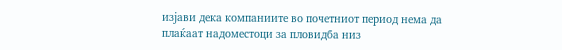изјави дека компаниите во почетниот период нема да плаќаат надоместоци за пловидба низ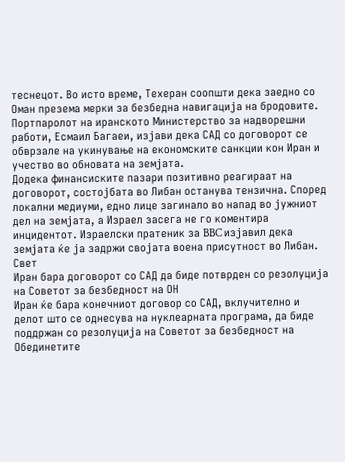теснецот. Во исто време, Техеран соопшти дека заедно со Оман презема мерки за безбедна навигација на бродовите.
Портпаролот на иранското Министерство за надворешни работи, Есмаил Багаеи, изјави дека САД со договорот се обврзале на укинување на економските санкции кон Иран и учество во обновата на земјата.
Додека финансиските пазари позитивно реагираат на договорот, состојбата во Либан останува тензична. Според локални медиуми, едно лице загинало во напад во јужниот дел на земјата, а Израел засега не го коментира инцидентот. Израелски пратеник за BBC изјавил дека земјата ќе ја задржи својата воена присутност во Либан.
Свет
Иран бара договорот со САД да биде потврден со резолуција на Советот за безбедност на ОН
Иран ќе бара конечниот договор со САД, вклучително и делот што се однесува на нуклеарната програма, да биде поддржан со резолуција на Советот за безбедност на Обединетите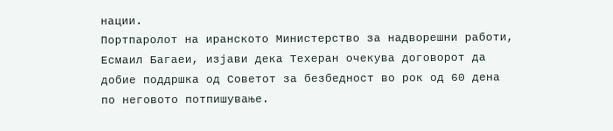нации.
Портпаролот на иранското Министерство за надворешни работи, Есмаил Багаеи, изјави дека Техеран очекува договорот да добие поддршка од Советот за безбедност во рок од 60 дена по неговото потпишување.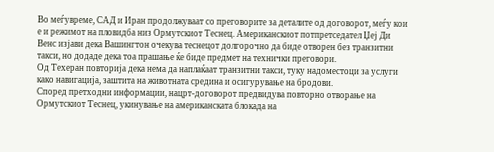Во меѓувреме, САД и Иран продолжуваат со преговорите за деталите од договорот, меѓу кои е и режимот на пловидба низ Ормутскиот Теснец. Американскиот потпретседател Џеј Ди Венс изјави дека Вашингтон очекува теснецот долгорочно да биде отворен без транзитни такси, но додаде дека тоа прашање ќе биде предмет на технички преговори.
Од Техеран повторија дека нема да наплаќаат транзитни такси, туку надоместоци за услуги како навигација, заштита на животната средина и осигурување на бродови.
Според претходни информации, нацрт-договорот предвидува повторно отворање на Ормутскиот Теснец, укинување на американската блокада на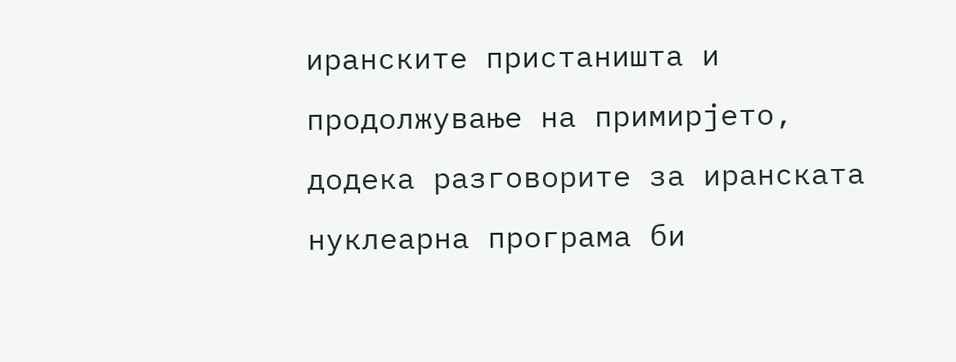иранските пристаништа и продолжување на примирјето, додека разговорите за иранската нуклеарна програма би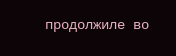продолжиле во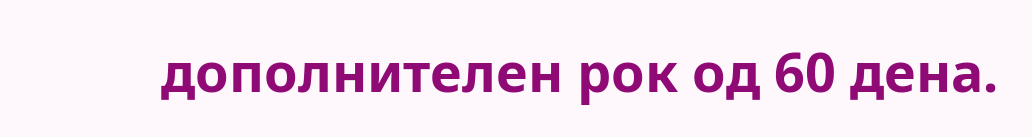дополнителен рок од 60 дена.